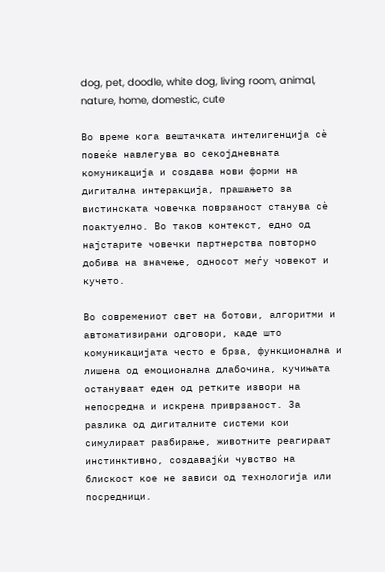dog, pet, doodle, white dog, living room, animal, nature, home, domestic, cute

Во време кога вештачката интелигенција сè повеќе навлегува во секојдневната комуникација и создава нови форми на дигитална интеракција, прашањето за вистинската човечка поврзаност станува сè поактуелно. Во таков контекст, едно од најстарите човечки партнерства повторно добива на значење, односот меѓу човекот и кучето.

Во современиот свет на ботови, алгоритми и автоматизирани одговори, каде што комуникацијата често е брза, функционална и лишена од емоционална длабочина, кучињата остануваат еден од ретките извори на непосредна и искрена приврзаност. За разлика од дигиталните системи кои симулираат разбирање, животните реагираат инстинктивно, создавајќи чувство на блискост кое не зависи од технологија или посредници.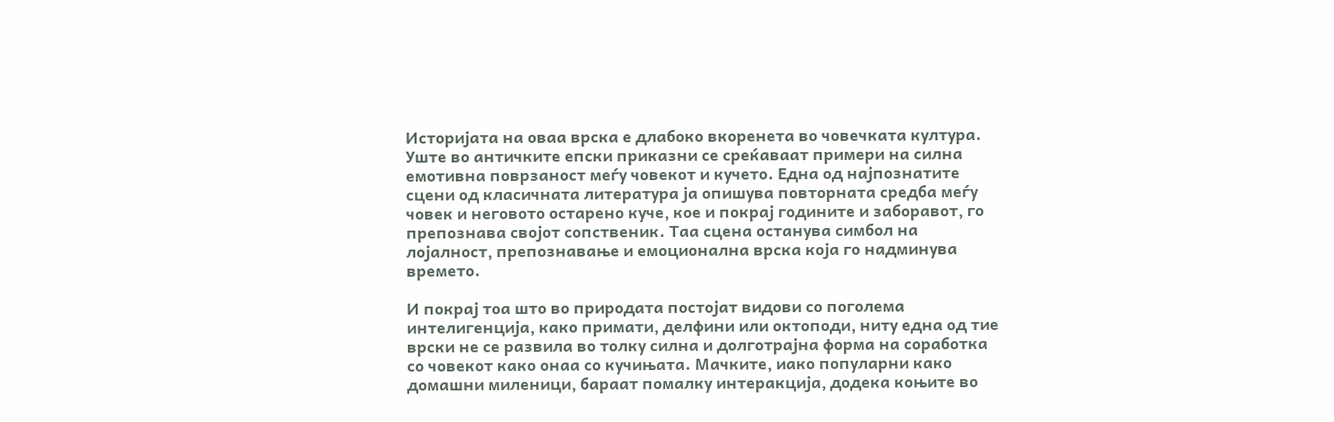Историјата на оваа врска е длабоко вкоренета во човечката култура. Уште во античките епски приказни се среќаваат примери на силна емотивна поврзаност меѓу човекот и кучето. Една од најпознатите сцени од класичната литература ја опишува повторната средба меѓу човек и неговото остарено куче, кое и покрај годините и заборавот, го препознава својот сопственик. Таа сцена останува симбол на лојалност, препознавање и емоционална врска која го надминува времето.

И покрај тоа што во природата постојат видови со поголема интелигенција, како примати, делфини или октоподи, ниту една од тие врски не се развила во толку силна и долготрајна форма на соработка со човекот како онаа со кучињата. Мачките, иако популарни како домашни миленици, бараат помалку интеракција, додека коњите во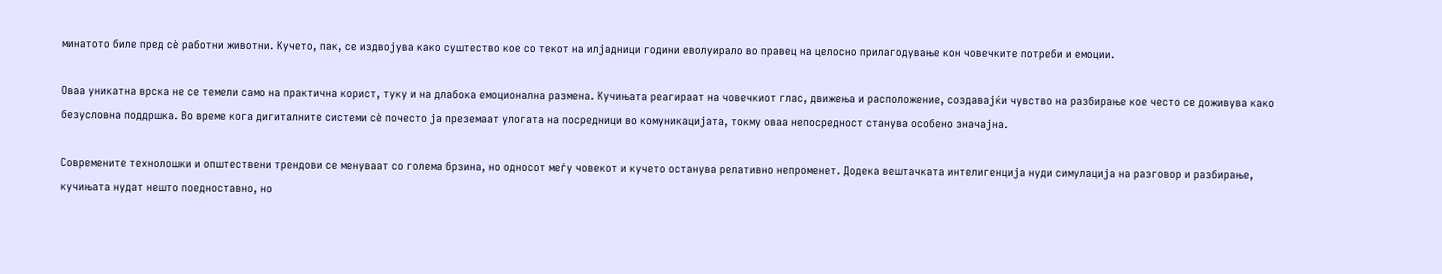минатото биле пред сè работни животни. Кучето, пак, се издвојува како суштество кое со текот на илјадници години еволуирало во правец на целосно прилагодување кон човечките потреби и емоции.

Оваа уникатна врска не се темели само на практична корист, туку и на длабока емоционална размена. Кучињата реагираат на човечкиот глас, движења и расположение, создавајќи чувство на разбирање кое често се доживува како безусловна поддршка. Во време кога дигиталните системи сè почесто ја преземаат улогата на посредници во комуникацијата, токму оваа непосредност станува особено значајна.

Современите технолошки и општествени трендови се менуваат со голема брзина, но односот меѓу човекот и кучето останува релативно непроменет. Додека вештачката интелигенција нуди симулација на разговор и разбирање, кучињата нудат нешто поедноставно, но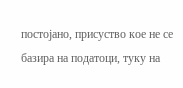постојано, присуство кое не се базира на податоци, туку на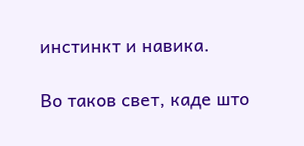инстинкт и навика.

Во таков свет, каде што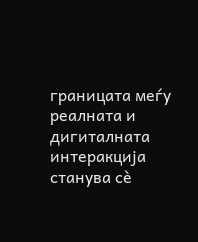границата меѓу реалната и дигиталната интеракција станува сè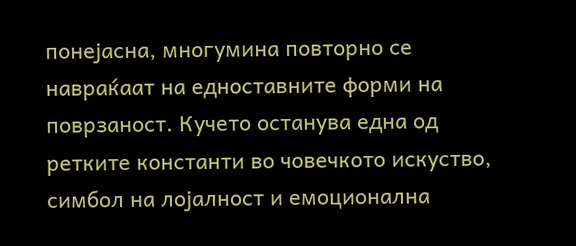понејасна, многумина повторно се навраќаат на едноставните форми на поврзаност. Кучето останува една од ретките константи во човечкото искуство, симбол на лојалност и емоционална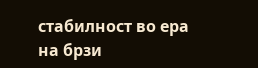стабилност во ера на брзи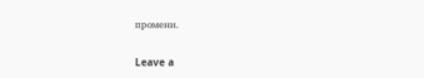промени.

Leave a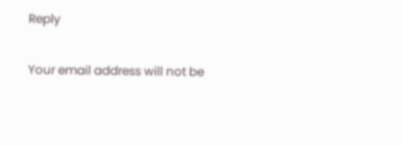Reply

Your email address will not be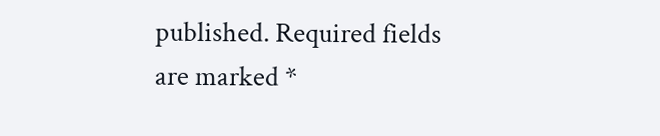published. Required fields are marked *